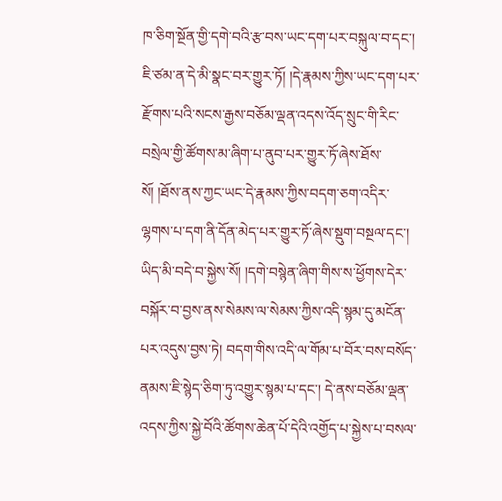ཁ་ཅིག་སྔོན་གྱི་དགེ་བའི་རྩ་བས་ཡང་དག་པར་བསྐུལ་བ་དང་། ཇི་ཙམ་ན་དེ་མི་སྣང་བར་གྱུར་ཏོ། །དེ་རྣམས་ཀྱིས་ཡང་དག་པར་རྫོགས་པའི་སངས་རྒྱས་བཅོམ་ལྡན་འདས་འོད་སྲུང་གི་རིང་བསྲེལ་གྱི་ཚོགས་མ་ཞིག་པ་ནུབ་པར་གྱུར་ཏོ་ཞེས་ཐོས་སོ། །ཐོས་ནས་ཀྱང་ཡང་དེ་རྣམས་ཀྱིས་བདག་ཅག་འདིར་ལྷགས་པ་དག་ནི་དོན་མེད་པར་གྱུར་ཏོ་ཞེས་སྡུག་བསྔལ་དང་། ཡིད་མི་བདེ་བ་སྐྱེས་སོ། །དགེ་བསྙེན་ཞིག་གིས་ས་ཕྱོགས་དེར་བསྐོར་བ་བྱས་ནས་སེམས་ལ་སེམས་ཀྱིས་འདི་སྙམ་དུ་མངོན་པར་འདུས་བྱས་ཏེ། བདག་གིས་འདི་ལ་གོམ་པ་བོར་བས་བསོད་ནམས་ཇི་སྙེད་ཅིག་ཏུ་འགྱུར་སྙམ་པ་དང་། དེ་ནས་བཅོམ་ལྡན་འདས་ཀྱིས་སྐྱེ་བོའི་ཚོགས་ཆེན་པོ་དེའི་འགྱོད་པ་སྐྱེས་པ་བསལ་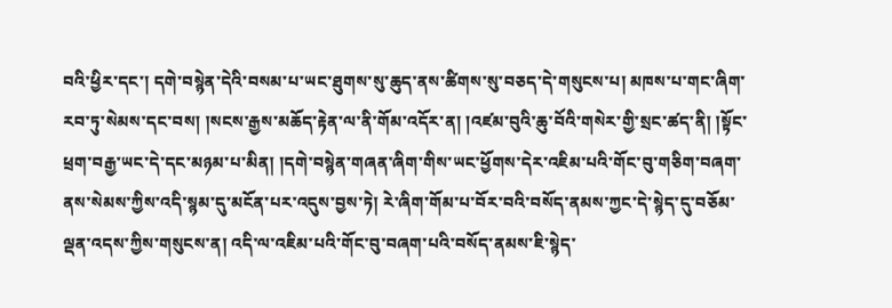བའི་ཕྱིར་དང་། དགེ་བསྙེན་དེའི་བསམ་པ་ཡང་ཐུགས་སུ་ཆུད་ནས་ཚིགས་སུ་བཅད་དེ་གསུངས་པ། མཁས་པ་གང་ཞིག་རབ་ཏུ་སེམས་དང་བས། །སངས་རྒྱས་མཆོད་རྟེན་ལ་ནི་གོམ་འདོར་ན། །འཛམ་བུའི་ཆུ་བོའི་གསེར་གྱི་སྲང་ཚད་ནི། །སྟོང་ཕྲག་བརྒྱ་ཡང་དེ་དང་མཉམ་པ་མིན། །དགེ་བསྙེན་གཞན་ཞིག་གིས་ཡང་ཕྱོགས་དེར་འཇིམ་པའི་གོང་བུ་གཅིག་བཞག་ནས་སེམས་ཀྱིས་འདི་སྙམ་དུ་མངོན་པར་འདུས་བྱས་ཏེ། རེ་ཞིག་གོམ་པ་བོར་བའི་བསོད་ནམས་ཀྱང་དེ་སྙེད་དུ་བཅོམ་ལྡན་འདས་ཀྱིས་གསུངས་ན། འདི་ལ་འཇིམ་པའི་གོང་བུ་བཞག་པའི་བསོད་ནམས་ཇི་སྙེད་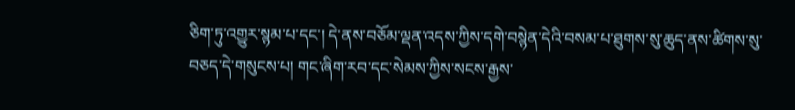ཅིག་ཏུ་འགྱུར་སྙམ་པ་དང་། དེ་ནས་བཅོམ་ལྡན་འདས་ཀྱིས་དགེ་བསྙེན་དེའི་བསམ་པ་ཐུགས་སུ་ཆུད་ནས་ཚིགས་སུ་བཅད་དེ་གསུངས་པ། གང་ཞིག་རབ་དང་སེམས་ཀྱིས་སངས་རྒྱས་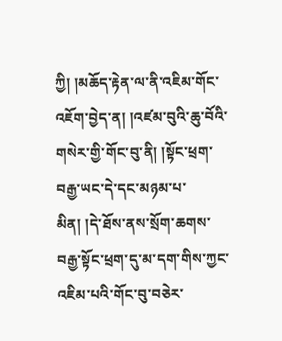ཀྱི། །མཆོད་རྟེན་ལ་ནི་འཇིམ་གོང་འཇོག་བྱེད་ན། །འཛམ་བུའི་ཆུ་བོའི་གསེར་གྱི་གོང་བུ་ནི། །སྟོང་ཕྲག་བརྒྱ་ཡང་དེ་དང་མཉམ་པ་མིན། །དེ་ཐོས་ནས་སྲོག་ཆགས་བརྒྱ་སྟོང་ཕྲག་དུ་མ་དག་གིས་ཀྱང་འཇིམ་པའི་གོང་བུ་བཅེར་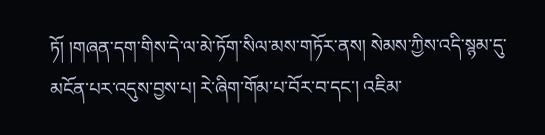ཏོ། །གཞན་དག་གིས་དེ་ལ་མེ་ཏོག་སིལ་མས་གཏོར་ནས། སེམས་ཀྱིས་འདི་སྙམ་དུ་མངོན་པར་འདུས་བྱས་པ། རེ་ཞིག་གོམ་པ་བོར་བ་དང་། འཇིམ་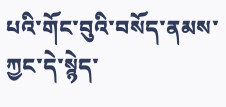པའི་གོང་བུའི་བསོད་ནམས་ཀྱང་དེ་སྙེད་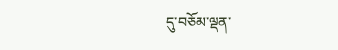དུ་བཅོམ་ལྡན་